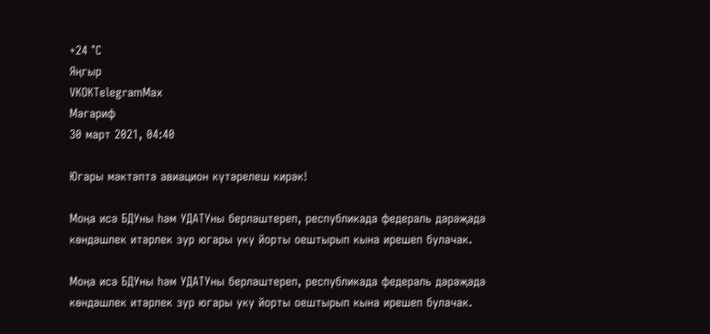+24 °С
Яңгыр
VKOKTelegramMax
Мәгариф
30 март 2021, 04:40

Югары мәктәптә авиацион күтәрелеш кирәк!

Моңа исә БДУны һәм УДАТУны берләштереп, республикада федераль дәрәҗәдә көндәшлек итәрлек зур югары уку йорты оештырып кына ирешеп булачак.

Моңа исә БДУны һәм УДАТУны берләштереп, республикада федераль дәрәҗәдә көндәшлек итәрлек зур югары уку йорты оештырып кына ирешеп булачак.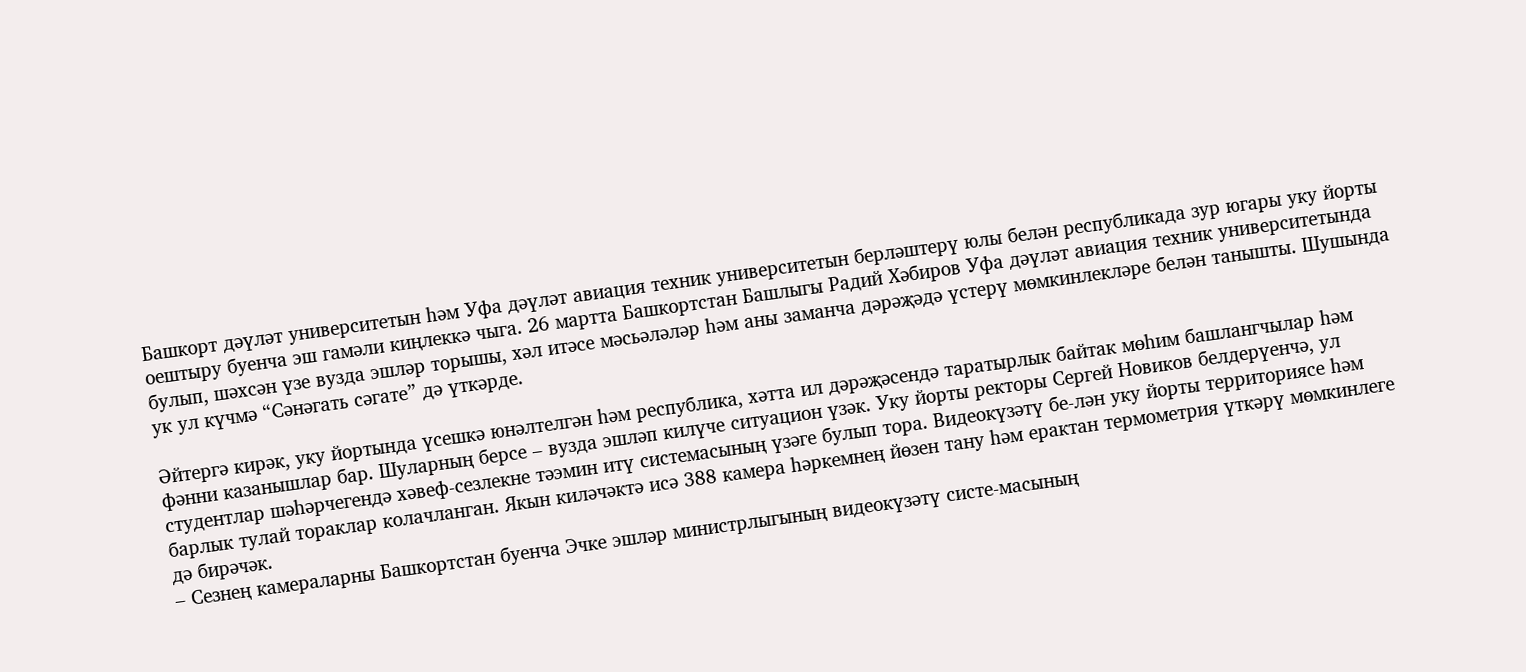Башкорт дәүләт университетын һәм Уфа дәүләт авиация техник университетын берләштерү юлы белән республикада зур югары уку йорты оештыру буенча эш гамәли киңлеккә чыга. 26 мартта Башкортстан Башлыгы Радий Хәбиров Уфа дәүләт авиация техник университетында булып, шәхсән үзе вузда эшләр торышы, хәл итәсе мәсьәләләр һәм аны заманча дәрәҗәдә үстерү мөмкинлекләре белән танышты. Шушында ук ул күчмә “Сәнәгать сәгате” дә үткәрде.

Әйтергә кирәк, уку йортында үсешкә юнәлтелгән һәм республика, хәтта ил дәрәҗәсендә таратырлык байтак мөһим башлангчылар һәм фәнни казанышлар бар. Шуларның берсе – вузда эшләп килүче ситуацион үзәк. Уку йорты ректоры Сергей Новиков белдерүенчә, ул студентлар шәһәрчегендә хәвеф-сезлекне тәэмин итү системасының үзәге булып тора. Видеокүзәтү бе-лән уку йорты территориясе һәм барлык тулай тораклар колачланган. Якын киләчәктә исә 388 камера һәркемнең йөзен тану һәм ерактан термометрия үткәрү мөмкинлеге дә бирәчәк.
– Сезнең камераларны Башкортстан буенча Эчке эшләр министрлыгының видеокүзәтү систе-масының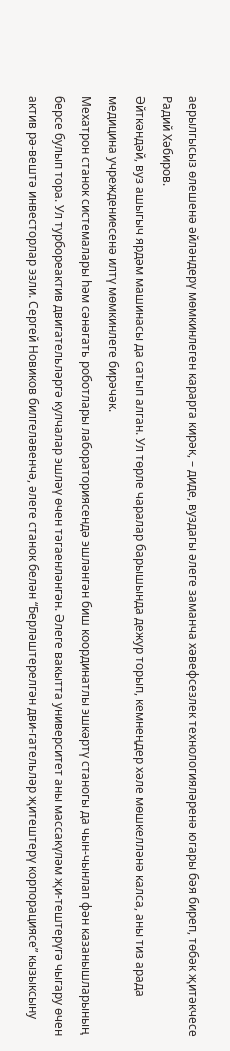аерылгысыз өлешенә әйләндерү мөмкинлеген карарга кирәк, – диде, вуздагы әлеге заманча хәвефсезлек технологияләренә югары бәя биреп, төбәк җитәкчесе Радий Хәбиров.
Әйткәндәй, вуз ашыгыч ярдәм машинасы да сатып алган. Ул төрле чаралар барышында дежур торып, кемнеңдер хәле мөшкелләнә калса, аны тиз арада медицина учреждениесенә илтү мөмкинлеге бирәчәк.
Мехатрон станок системалары һәм сәнәгать роботлары лабораториясендә эшләнгән биш координатлы эшкәртү станогы да чын-чынлап фән казанышларының берсе булып тора. Ул турбореактив двигательләргә кулчалар эшләү өчен тәгаенләнгән. Әлеге вакытта университет аны массакүләм җи-тештерүгә чыгару өчен актив рә-вештә инвесторлар эзли. Сергей Новиков билгеләвенчә, әлеге станок белән “Берләштерелгән дви-гательләр җитештерү корпорациясе” кызыксыну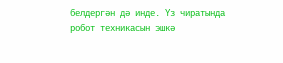белдергән дә инде. Үз чиратында робот техникасын эшкә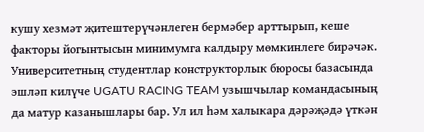кушу хезмәт җитештерүчәнлеген бермәбер арттырып, кеше факторы йогынтысын минимумга калдыру мөмкинлеге бирәчәк.
Университетның студентлар конструкторлык бюросы базасында эшләп килүче UGATU RACING TEAM узышчылар командасының да матур казанышлары бар. Ул ил һәм халыкара дәрәҗәдә үткән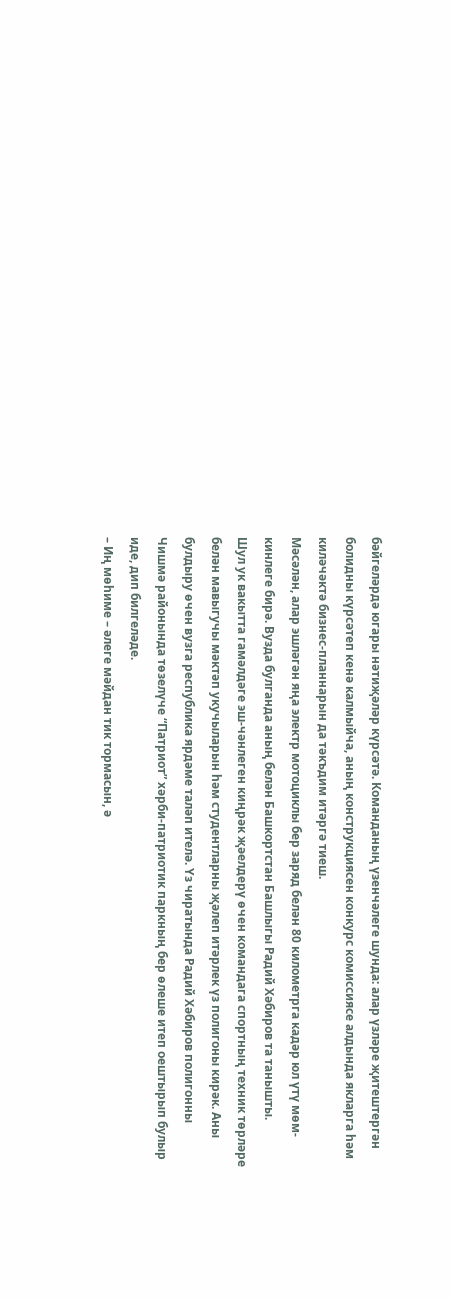бәйгеләрдә югары нәтиҗәләр күрсәтә. Команданың үзенчәлеге шунда: алар үзләре җитештергән болидны күрсәтеп кенә калмыйча, аның конструкциясен конкурс комиссиясе алдында якларга һәм киләчәктә бизнес-планнарын да тәкъдим итәргә тиеш.
Мәсәлән, алар эшләгән яңа электр мотоциклы бер заряд белән 80 километрга кадәр юл үтү мөм-кинлеге бирә. Вузда булганда аның белән Башкортстан Башлыгы Радий Хәбиров та танышты.
Шул ук вакытта гамәлдәге эш-чәнлеген киңрәк җәелдерү өчен командага спортның техник төрләре белән мавыгучы мәктәп укучыларын һәм студентларны җәлеп итәрлек үз полигоны кирәк. Аны булдыру өчен вузга республика ярдәме таләп ителә. Үз чиратында Радий Хәбиров полигонны Чишмә районында төзелүче “Патриот” хәрби-патриотик паркның бер өлеше итеп оештырып булыр иде, дип билгеләде.
– Иң мөһиме – әлеге мәйдан тик тормасын, ә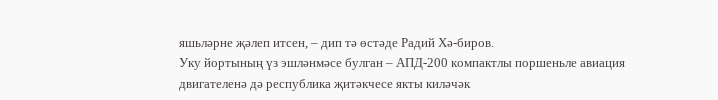яшьләрне җәлеп итсен, – дип тә өстәде Радий Хә-биров.
Уку йортының үз эшләнмәсе булган – АПД-200 компактлы поршеньле авиация двигателенә дә республика җитәкчесе якты киләчәк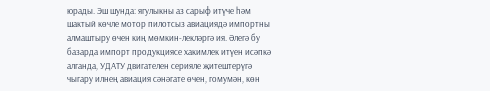юрады. Эш шунда: ягулыкны аз сарыф итүче һәм шактый көчле мотор пилотсыз авиациядә импортны алмаштыру өчен киң мөмкин-лекләргә ия. Әлегә бу базарда импорт продукциясе хакимлек итүен исәпкә алганда, УДАТУ двигателен серияле җитештерүгә чыгару илнең авиация сәнәгате өчен, гомумән, көн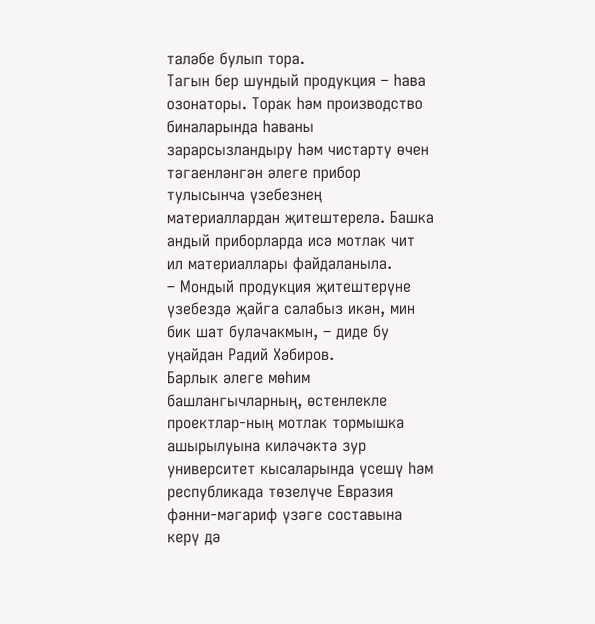таләбе булып тора.
Тагын бер шундый продукция – һава озонаторы. Торак һәм производство биналарында һаваны зарарсызландыру һәм чистарту өчен тәгаенләнгән әлеге прибор тулысынча үзебезнең материаллардан җитештерелә. Башка андый приборларда исә мотлак чит ил материаллары файдаланыла.
– Мондый продукция җитештерүне үзебездә җайга салабыз икән, мин бик шат булачакмын, – диде бу уңайдан Радий Хәбиров.
Барлык әлеге мөһим башлангычларның, өстенлекле проектлар-ның мотлак тормышка ашырылуына киләчәктә зур университет кысаларында үсешү һәм республикада төзелүче Евразия фәнни-мәгариф үзәге составына керү дә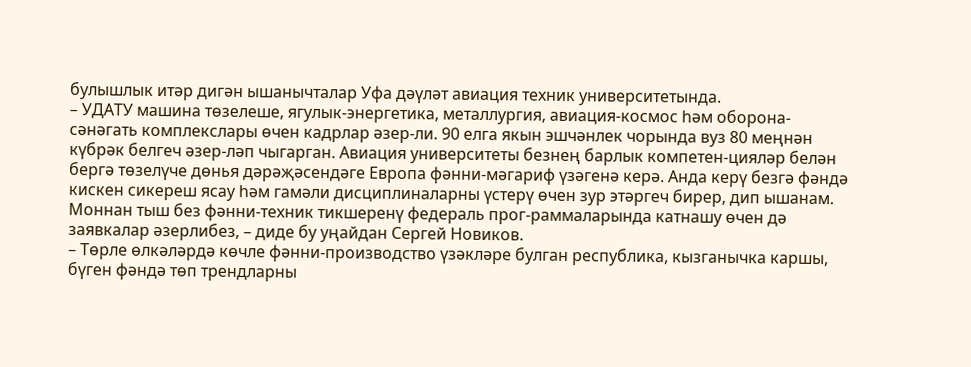булышлык итәр дигән ышанычталар Уфа дәүләт авиация техник университетында.
– УДАТУ машина төзелеше, ягулык-энергетика, металлургия, авиация-космос һәм оборона-сәнәгать комплекслары өчен кадрлар әзер-ли. 90 елга якын эшчәнлек чорында вуз 80 меңнән күбрәк белгеч әзер-ләп чыгарган. Авиация университеты безнең барлык компетен-цияләр белән бергә төзелүче дөнья дәрәҗәсендәге Европа фәнни-мәгариф үзәгенә керә. Анда керү безгә фәндә кискен сикереш ясау һәм гамәли дисциплиналарны үстерү өчен зур этәргеч бирер, дип ышанам. Моннан тыш без фәнни-техник тикшеренү федераль прог-раммаларында катнашу өчен дә заявкалар әзерлибез, – диде бу уңайдан Сергей Новиков.
– Төрле өлкәләрдә көчле фәнни-производство үзәкләре булган республика, кызганычка каршы, бүген фәндә төп трендларны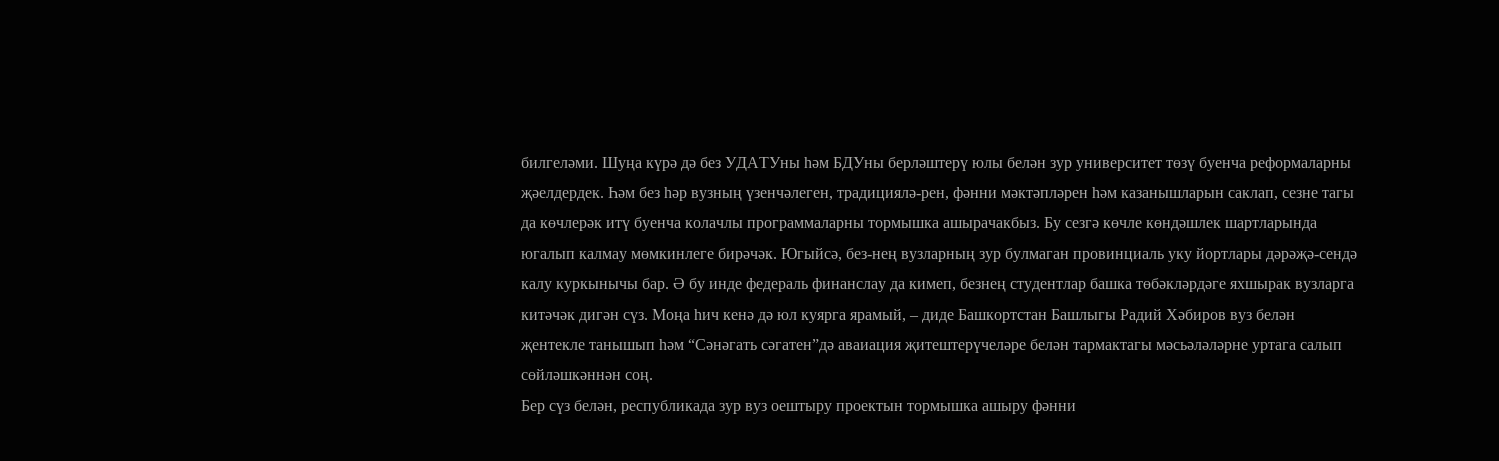билгеләми. Шуңа күрә дә без УДАТУны һәм БДУны берләштерү юлы белән зур университет төзү буенча реформаларны җәелдердек. Һәм без һәр вузның үзенчәлеген, традициялә-рен, фәнни мәктәпләрен һәм казанышларын саклап, сезне тагы да көчлерәк итү буенча колачлы программаларны тормышка ашырачакбыз. Бу сезгә көчле көндәшлек шартларында югалып калмау мөмкинлеге бирәчәк. Югыйсә, без-нең вузларның зур булмаган провинциаль уку йортлары дәрәҗә-сендә калу куркынычы бар. Ә бу инде федераль финанслау да кимеп, безнең студентлар башка төбәкләрдәге яхшырак вузларга китәчәк дигән сүз. Моңа һич кенә дә юл куярга ярамый, – диде Башкортстан Башлыгы Радий Хәбиров вуз белән җентекле танышып һәм “Сәнәгать сәгатен”дә аваиация җитештерүчеләре белән тармактагы мәсьәләләрне уртага салып сөйләшкәннән соң.
Бер сүз белән, республикада зур вуз оештыру проектын тормышка ашыру фәнни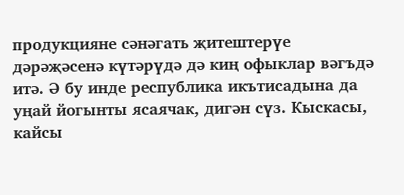продукцияне сәнәгать җитештерүе дәрәҗәсенә күтәрүдә дә киң офыклар вәгъдә итә. Ә бу инде республика икътисадына да уңай йогынты ясаячак, дигән сүз. Кыскасы, кайсы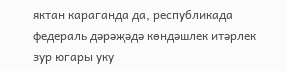яктан караганда да, республикада федераль дәрәҗәдә көндәшлек итәрлек зур югары уку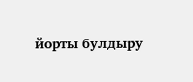йорты булдыру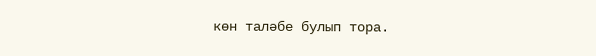көн таләбе булып тора.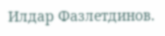Илдар Фазлетдинов.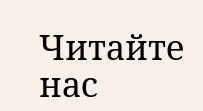Читайте нас